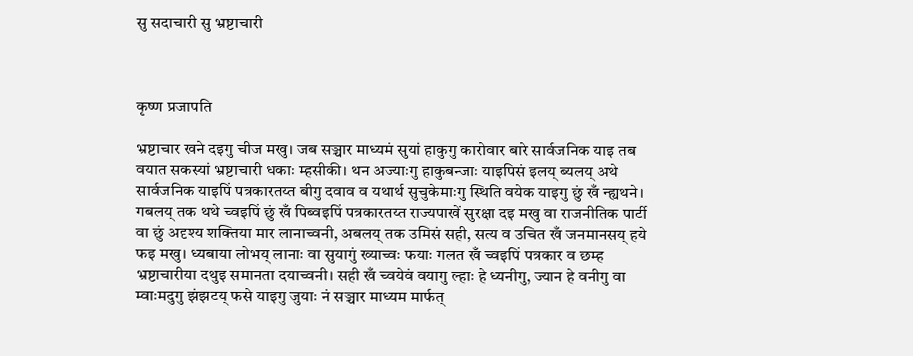सु सदाचारी सु भ्रष्टाचारी



कृष्ण प्रजापति

भ्रष्टाचार खने दइगु चीज मखु। जब सञ्चार माध्यमं सुयां हाकुगु कारोवार बारे सार्वजनिक याइ तब वयात सकस्यां भ्रष्टाचारी धकाः म्हसीकी। थन अज्याःगु हाकुबन्जाः याइपिसं इलय् ब्यलय् अथे सार्वजनिक याइपिं पत्रकारतय्त बीगु दवाव व यथार्थ सुचुकेमाःगु स्थिति वयेक याइगु छुं खँ न्ह्यथने। गबलय् तक थथे च्वइपिं छुं खँ पिब्वइपिं पत्रकारतय्त राज्यपाखें सुरक्षा दइ मखु वा राजनीतिक पार्टी वा छुं अदृश्य शक्तिया मार लानाच्वनी, अबलय् तक उमिसं सही, सत्य व उचित खँ जनमानसय् हये फइ मखु। ध्यबाया लोभय् लानाः वा सुयागुं ख्याच्वः फयाः गलत खँ च्वइपिं पत्रकार व छम्ह भ्रष्टाचारीया दथुइ समानता दयाच्वनी। सही खँ च्वयेवं वयागु ल्हाः हे ध्यनीगु, ज्यान हे वनीगु वा म्वाःमदुगु झंझटय् फसे याइगु जुयाः नं सञ्चार माध्यम मार्फत्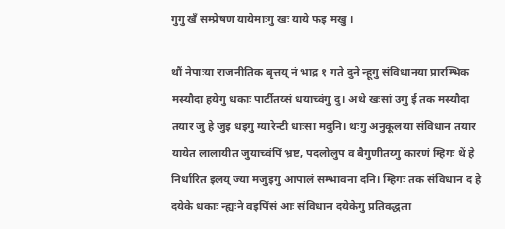गुगु खँ सम्प्रेषण यायेमाःगु खः याये फइ मखु ।

थौं नेपाःया राजनीतिक बृत्तय् नं भाद्र १ गते दुने न्हूगु संविधानया प्रारम्भिक मस्यौदा हयेगु धकाः पार्टीतय्सं धयाच्वंगु दु। अथे खःसां उगु ई तक मस्यौदा तयार जु हे जुइ धइगु ग्यारेन्टी धाःसा मदुनि। थःगु अनुकूलया संविधान तयार यायेत लालायीत जुयाच्वंपिं भ्रष्ट, पदलोलुप व बैगुणीतय्गु कारणं म्हिगः थें हे निर्धारित इलय् ज्या मजुइगु आपालं सम्भावना दनि। म्हिगः तक संविधान द हे दयेके धकाः न्ह्यःने वइपिंसं आः संविधान दयेकेगु प्रतिवद्धता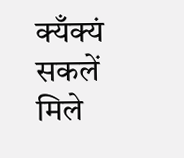क्यँक्यं सकलें मिले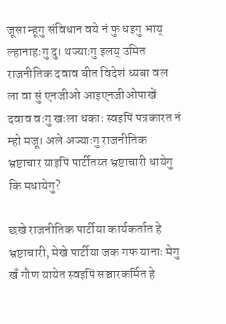जूसा न्हूगु संविधान वये नं फु धइगु भाय् ल्हानाहःगु दु। थज्याःगु इलय् उमित राजनीतिक दवाव बीत विदेशं ध्यबा वल ला वा सुं एनजीओ आइएनजीओपाखें दवाव वःगु खःला धकाः स्वइपिं पत्रकारत नं म्हो मजू। अले अज्याःगु राजनीतिक भ्रष्टाचार याइपिं पार्टीतय्त भ्रष्टाचारी धायेगु कि मधायेगु?

छखे राजनीतिक पार्टीया कार्यकर्तात हे भ्रष्टाचारी, मेखे पार्टीया जक गफ यानाः मेगु खँ गौण यायेत स्वइपिं सञ्चारकर्मित हे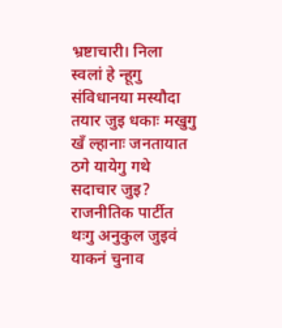भ्रष्टाचारी। निला स्वलां हे न्हूगु संविधानया मस्यौदा तयार जुइ धकाः मखुगु खँ ल्हानाः जनतायात ठगे यायेगु गथे सदाचार जुइ? राजनीतिक पार्टीत थःगु अनुकुल जुइवं याकनं चुनाव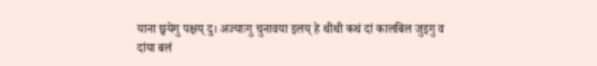याना छ्वयेगु पक्षय् दु। अज्याःगु चुनावया इलय् हे थीथी कथं दां कालबिल जुइगु व दांया बलं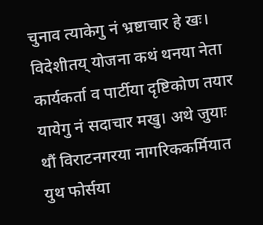चुनाव त्याकेगु नं भ्रष्टाचार हे खः। विदेशीतय् योजना कथं थनया नेता कार्यकर्ता व पार्टीया दृष्टिकोण तयार यायेगु नं सदाचार मखु। अथे जुयाः थौं विराटनगरया नागरिककर्मियात युथ फोर्सया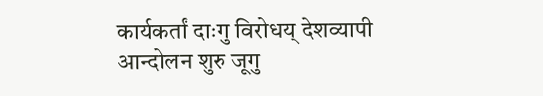कार्यकर्तां दाःगु विरोधय् देशव्यापी आन्दोलन शुरु जूगु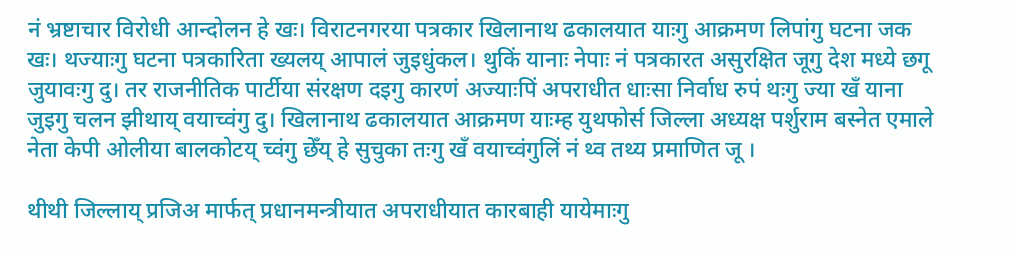नं भ्रष्टाचार विरोधी आन्दोलन हे खः। विराटनगरया पत्रकार खिलानाथ ढकालयात याःगु आक्रमण लिपांगु घटना जक खः। थज्याःगु घटना पत्रकारिता ख्यलय् आपालं जुइधुंकल। थुकिं यानाः नेपाः नं पत्रकारत असुरक्षित जूगु देश मध्ये छगू जुयावःगु दु। तर राजनीतिक पार्टीया संरक्षण दइगु कारणं अज्याःपिं अपराधीत धाःसा निर्वाध रुपं थःगु ज्या खँ याना जुइगु चलन झीथाय् वयाच्वंगु दु। खिलानाथ ढकालयात आक्रमण याःम्ह युथफोर्स जिल्ला अध्यक्ष पर्शुराम बस्नेत एमाले नेता केपी ओलीया बालकोटय् च्वंगु छेँय् हे सुचुका तःगु खँ वयाच्वंगुलिं नं थ्व तथ्य प्रमाणित जू ।

थीथी जिल्लाय् प्रजिअ मार्फत् प्रधानमन्त्रीयात अपराधीयात कारबाही यायेमाःगु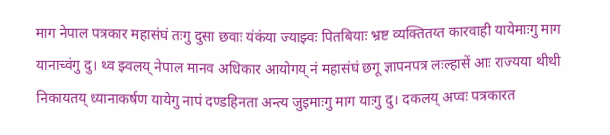माग नेपाल पत्रकार महासंघं तःगु दुसा छवाः यंकंया ज्याझ्वः पितबियाः भ्रष्ट व्यक्तितय्त कारवाही यायेमाःगु माग यानाच्वंगु दु। थ्व झ्वलय् नेपाल मानव अधिकार आयोगय् नं महासंघं छगू ज्ञापनपत्र लःल्हासें आः राज्यया थीथी निकायतय् ध्यानाकर्षण यायेगु नापं दण्डहिनता अन्त्य जुइमाःगु माग याःगु दु। दकलय् अप्वः पत्रकारत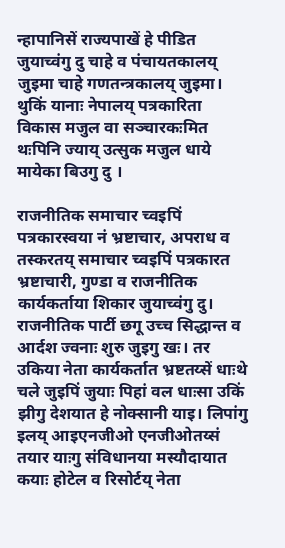न्हापानिसें राज्यपाखें हे पीडित जुयाच्वंगु दु चाहे व पंचायतकालय् जुइमा चाहे गणतन्त्रकालय् जुइमा। थुकिं यानाः नेपालय् पत्रकारिता विकास मजुल वा सञ्चारकःमित थःपिनि ज्याय् उत्सुक मजुल धाये मायेका बिउगु दु ।

राजनीतिक समाचार च्वइपिं पत्रकारस्वया नं भ्रष्टाचार, अपराध व तस्करतय् समाचार च्वइपिं पत्रकारत भ्रष्टाचारी, गुण्डा व राजनीतिक कार्यकर्ताया शिकार जुयाच्वंगु दु। राजनीतिक पार्टी छगू उच्च सिद्धान्त व आर्दश ज्वनाः शुरु जुइगु खः। तर उकिया नेता कार्यकर्तात भ्रष्टतय्सें धाःथे चले जुइपिं जुयाः पिहां वल धाःसा उकिं झीगु देशयात हे नोक्सानी याइ। लिपांगु इलय् आइएनजीओ एनजीओतय्सं तयार याःगु संविधानया मस्यौदायात कयाः होटेल व रिसोर्टय् नेता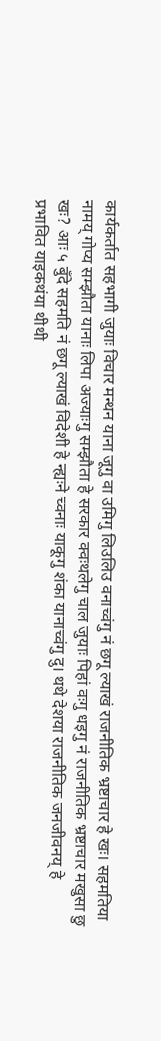कार्यकर्तात सहभागी जुयाः विचार मन्थन याना जूगु वा उमिगु लिउलिउ वनाच्वंगु नं छगू ल्याखं राजनीतिक भ्रष्टाचार हे खः। सहमतिया नामय् गोप्य सम्झौता यानाः लिपा अज्याःगु सम्झौता हे सरकार क्वःथलेगु चाल जुयाः पिहां वःगु धइगु नं राजनीतिक भ्रष्टाचार मखुसा छु खः? आः ५ बुँदे सहमति नं छगू ल्याखं विदेशी हे न्ह्यःने च्वनाः याकूगु शंका यानाच्वंगु दु। थथे देशया राजनीतिक जनजीवनय् हे प्रभावित याइकथंया थीथी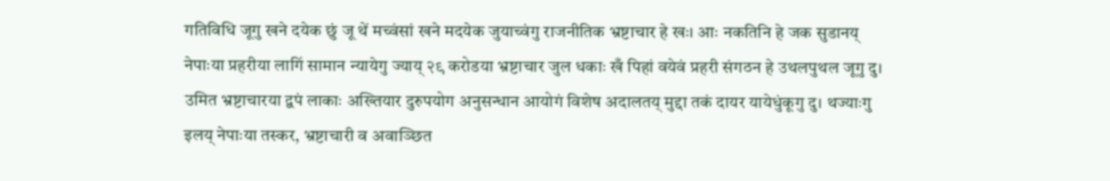गतिविधि जूगु खने दयेक छुं जू थें मच्वंसां खने मदयेक जुयाच्वंगु राजनीतिक भ्रष्टाचार हे खः। आः नकतिनि हे जक सुडानय् नेपाःया प्रहरीया लागिं सामान न्यायेगु ज्याय् २९ करोडया भ्रष्टाचार जुल धकाः खँ पिहां वयेवं प्रहरी संगठन हे उथलपुथल जूगु दु। उमित भ्रष्टाचारया द्वपं लाकाः अख्तियार दुरुपयोग अनुसन्धान आयोगं विशेष अदालतय् मुद्दा तकं दायर यायेधुंकूगु दु। थज्याःगु इलय् नेपाःया तस्कर, भ्रष्टाचारी व अवाञ्छित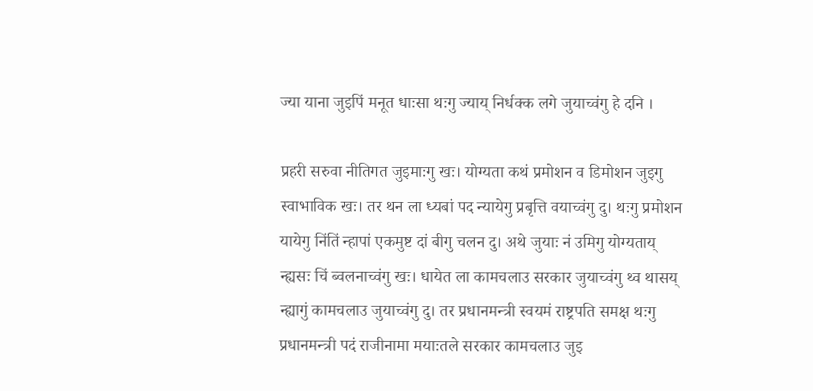ज्या याना जुइपिं मनूत धाःसा थःगु ज्याय् निर्धक्क लगे जुयाच्वंगु हे दनि ।

प्रहरी सरुवा नीतिगत जुइमाःगु खः। योग्यता कथं प्रमोशन व डिमोशन जुइगु स्वाभाविक खः। तर थन ला ध्यबां पद न्यायेगु प्रबृत्ति वयाच्वंगु दु। थःगु प्रमोशन यायेगु निंतिं न्हापां एकमुष्ट दां बीगु चलन दु। अथे जुयाः नं उमिगु योग्यताय् न्ह्यसः चिं ब्वलनाच्वंगु खः। धायेत ला कामचलाउ सरकार जुयाच्वंगु थ्व थासय् न्ह्यागुं कामचलाउ जुयाच्वंगु दु। तर प्रधानमन्त्री स्वयमं राष्ट्रपति समक्ष थःगु प्रधानमन्त्री पदं राजीनामा मयाःतले सरकार कामचलाउ जुइ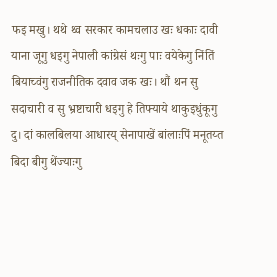फइ मखु। थथे थ्व सरकार कामचलाउ खः धकाः दावी याना जूगु धइगु नेपाली कांग्रेसं थःगु पाः वयेकेगु निंतिं बियाच्वंगु राजनीतिक दवाव जक खः। थौं थन सु सदाचारी व सु भ्रष्टाचारी धइगु हे तिफ्याये थाकुइधुंकूगु दु। दां कालबिलया आधारय् सेनापाखें बांलाःपिं मनूतय्त बिदा बीगु थेंज्याःगु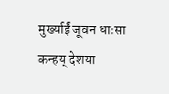मुर्ख्याईं जूवन धाःसा कन्हय् देशया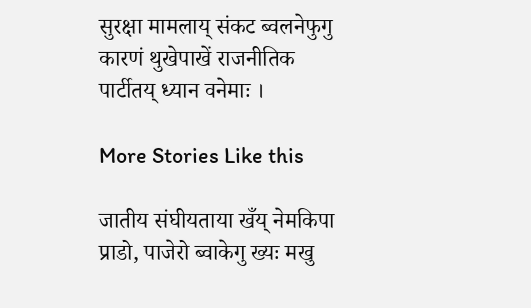सुरक्षा मामलाय् संकट ब्वलनेफुगु कारणं थुखेपाखें राजनीतिक पार्टीतय् ध्यान वनेमाः ।

More Stories Like this

जातीय संघीयताया खँय् नेमकिपा
प्राडो, पाजेरो ब्वाकेगु ख्यः मखु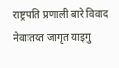राष्ट्रपति प्रणाली बारे विवाद
नेवाःतय्त जागृत याइगु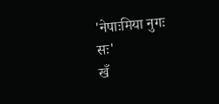'नेपाःमिया नुगः सः'
खँ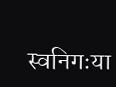स्वनिगःया